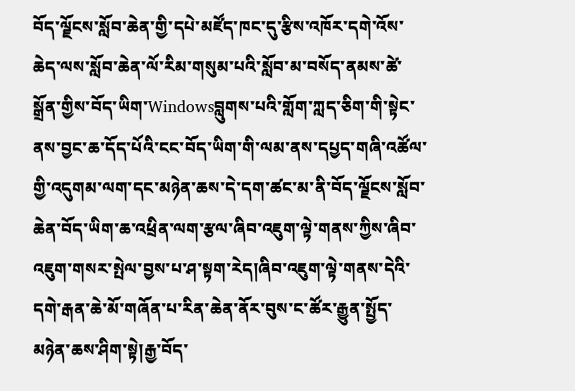བོད་ལྗོངས་སློབ་ཆེན་གྱི་དཔེ་མཛོད་ཁང་དུ་རྩིས་འཁོར་དགེ་འོས་ཆེད་ལས་སློབ་ཆེན་ལོ་རིམ་གསུམ་པའི་སློབ་མ་བསོད་ནམས་ཚེ་སྒྲོན་གྱིས་བོད་ཡིག་Windowsབླུགས་པའི་གློག་ཀླད་ཅིག་གི་སྟེང་ནས་བྱང་ཆ་དོད་པོའི་ངང་བོད་ཡིག་གི་ལམ་ནས་དཔྱད་གཞི་འཚོལ་གྱི་འདུགམ་ལག་དང་མཉེན་ཆས་དེ་དག་ཚང་མ་ནི་བོད་ལྗོངས་སློབ་ཆེན་བོད་ཡིག་ཆ་འཕྲིན་ལག་རྩལ་ཞིབ་འཇུག་ལྟེ་གནས་ཀྱིས་ཞིབ་འཇུག་གསར་སྤེལ་བྱས་པ་ཤ་སྟག་རེད།ཞིབ་འཇུག་ལྟེ་གནས་དེའི་དགེ་རྒན་ཆེ་མོ་གཞོན་པ་རིན་ཆེན་ནོར་བུས་ང་ཚོར་རྒྱུན་སྤྱོད་མཉེན་ཆས་ཤིག་སྟེ།རྒྱ་བོད་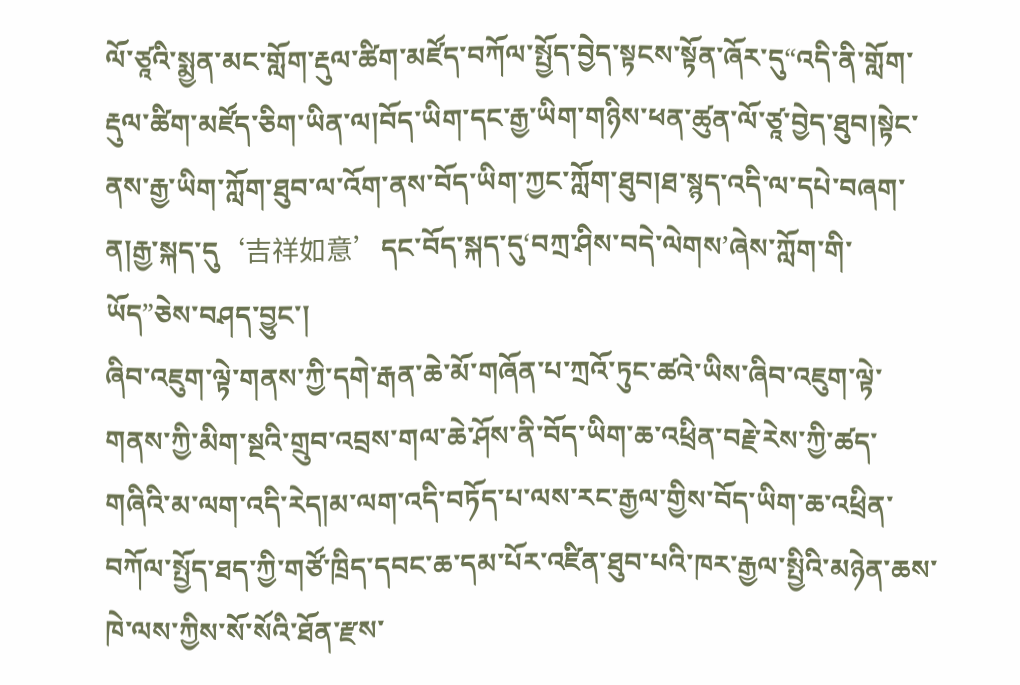ལོ་ཙཱའི་སྨྱན་མང་གློག་རྡུལ་ཚིག་མཛོད་བཀོལ་སྤྱོད་བྱེད་སྟངས་སྟོན་ཞོར་དུ“འདི་ནི་གློག་རྡུལ་ཚིག་མཛོད་ཅིག་ཡིན་ལ།བོད་ཡིག་དང་རྒྱ་ཡིག་གཉིས་ཕན་ཚུན་ལོ་ཙཱ་བྱེད་ཐུབ།སྟེང་ནས་རྒྱ་ཡིག་ཀློག་ཐུབ་ལ་འོག་ནས་བོད་ཡིག་ཀྱང་ཀློག་ཐུབ།ཐ་སྙད་འདི་ལ་དཔེ་བཞག་ན།རྒྱ་སྐད་དུ‘吉祥如意’དང་བོད་སྐད་དུ‘བཀྲ་ཤིས་བདེ་ལེགས’ཞེས་ཀློག་གི་ཡོད”ཅེས་བཤད་བྱུང་།
ཞིབ་འཇུག་ལྟེ་གནས་ཀྱི་དགེ་རྒན་ཆེ་མོ་གཞོན་པ་ཀྲའོ་ཏུང་ཚའེ་ཡིས་ཞིབ་འཇུག་ལྟེ་གནས་ཀྱི་མིག་སྔའི་གྲུབ་འབྲས་གལ་ཆེ་ཤོས་ནི་བོད་ཡིག་ཆ་འཕྲིན་བརྗེ་རེས་ཀྱི་ཚད་གཞིའི་མ་ལག་འདི་རེད།མ་ལག་འདི་བཏོད་པ་ལས་རང་རྒྱལ་གྱིས་བོད་ཡིག་ཆ་འཕྲིན་བཀོལ་སྤྱོད་ཐད་ཀྱི་གཙོ་ཁྲིད་དབང་ཆ་དམ་པོར་འཛིན་ཐུབ་པའི་ཁར་རྒྱལ་སྤྱིའི་མཉེན་ཆས་ཁེ་ལས་ཀྱིས་སོ་སོའི་ཐོན་རྫས་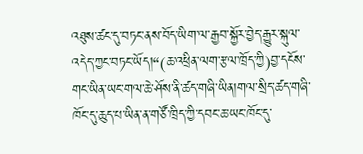འཐུས་ཚང་དུ་བཏང་ནས་བོད་ཡིག་ལ་རྒྱབ་སྐྱོར་བྱེད་རྒྱུར་སྐུལ་འདེད་ཀྱང་བཏང་ཡོད།“(ཆ་འཕྲིན་ལག་རྩལ་ཁྲོད་ཀྱི)བྱ་དངོས་གང་ཡིན་ཡང་གལ་ཆེ་ཤོས་ནི་ཚད་གཞི་ཡིན།གལ་སྲིད་ཚད་གཞི་ཁོང་དུ་ཆུད་པ་ཡིན་ན་གཙོ་ཁྲིད་ཀྱི་དབང་ཆ་ཡང་ཁོང་དུ་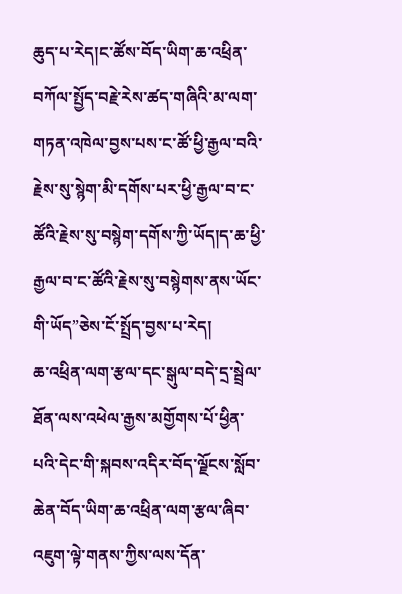ཆུད་པ་རེད།ང་ཚོས་བོད་ཡིག་ཆ་འཕྲིན་བཀོལ་སྤྱོད་བརྗེ་རེས་ཚད་གཞིའི་མ་ལག་གཏན་འཁེལ་བྱས་པས་ང་ཚོ་ཕྱི་རྒྱལ་བའི་རྗེས་སུ་སྙེག་མི་དགོས་པར་ཕྱི་རྒྱལ་བ་ང་ཚོའི་རྗེས་སུ་བསྙེག་དགོས་ཀྱི་ཡོད།ད་ཆ་ཕྱི་རྒྱལ་བ་ང་ཚོའི་རྗེས་སུ་བསྙེགས་ནས་ཡོང་གི་ཡོད”ཅེས་ངོ་སྤྲོད་བྱས་པ་རེད།
ཆ་འཕྲིན་ལག་རྩལ་དང་སྒུལ་བདེ་དྲ་སྦྲེལ་ཐོན་ལས་འཕེལ་རྒྱས་མགྱོགས་པོ་ཕྱིན་པའི་དེང་གི་སྐབས་འདིར་བོད་ལྗོངས་སློབ་ཆེན་བོད་ཡིག་ཆ་འཕྲིན་ལག་རྩལ་ཞིབ་འཇུག་ལྟེ་གནས་ཀྱིས་ལས་དོན་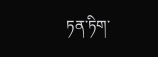ཏན་ཏིག་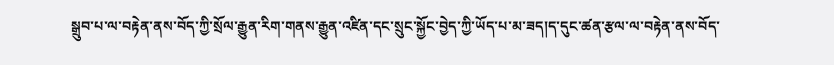སྒྲུབ་པ་ལ་བརྟེན་ནས་བོད་ཀྱི་སྲོལ་རྒྱུན་རིག་གནས་རྒྱུན་འཛིན་དང་སྲུང་སྐྱོང་བྱེད་ཀྱི་ཡོད་པ་མ་ཟད།ད་དུང་ཚན་རྩལ་ལ་བརྟེན་ནས་བོད་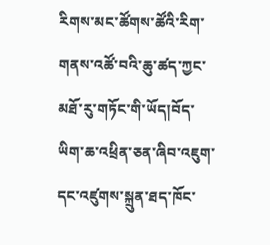རིགས་མང་ཚོགས་ཚོའི་རིག་གནས་འཚོ་བའི་ཆུ་ཚད་ཀྱང་མཐོ་རུ་གཏོང་གི་ཡོད།བོད་ཡིག་ཆ་འཕྲིན་ཅན་ཞིབ་འཇུག་དང་འཛུགས་སྐྲུན་ཐད་ཁོང་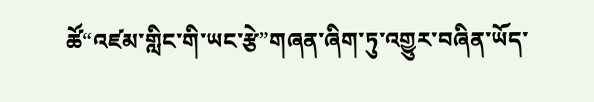ཚོ“འཛམ་གླིང་གི་ཡང་རྩེ”གཞན་ཞིག་ཏུ་འགྱུར་བཞིན་ཡོད་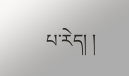པ་རེད། །